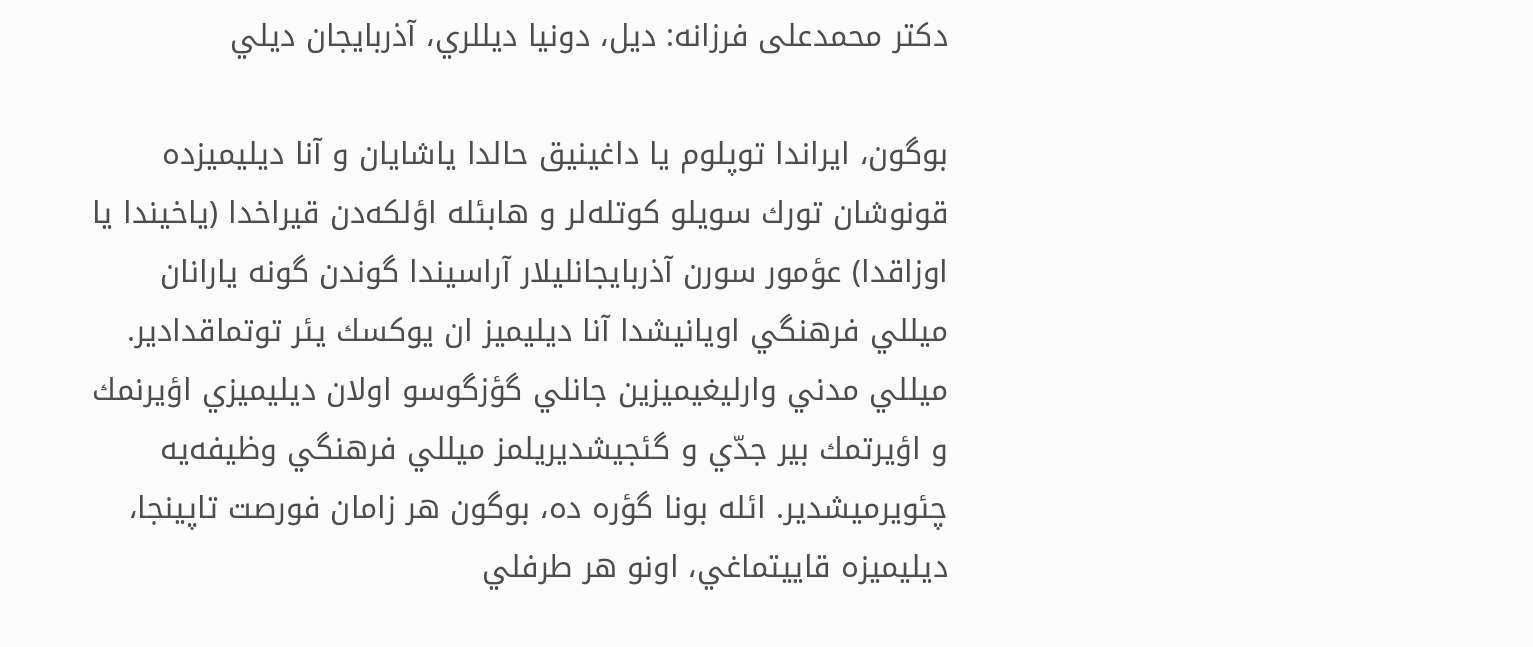دکتر محمدعلی فرزانه: ديل، دونيا ديللري، آذربايجان ديلي

بوگون، ايراندا توپلوم يا داغينيق حالدا ياشايان و آنا ديليميزده قونوشان تورك سويلو كوتله‌لر و هابئله اؤلكه‌دن قيراخدا (ياخيندا يا اوزاقدا) عؤمور سورن آذربايجانليلار آراسيندا گوندن گونه يارانان ميللي فرهنگي اويانيشدا آنا ديليميز ان يوكسك يئر توتماقدادير. ميللي مدني وارليغيميزين جانلي گؤزگوسو اولان ديليميزي اؤيرنمك و اؤيرتمك بير جدّي و گئجيشديريلمز ميللي فرهنگي وظيفه‌يه چئويرميشدير. ائله بونا گؤره ده، بوگون هر زامان فورصت تاپينجا، ديليميزه قاييتماغي، اونو هر طرفلي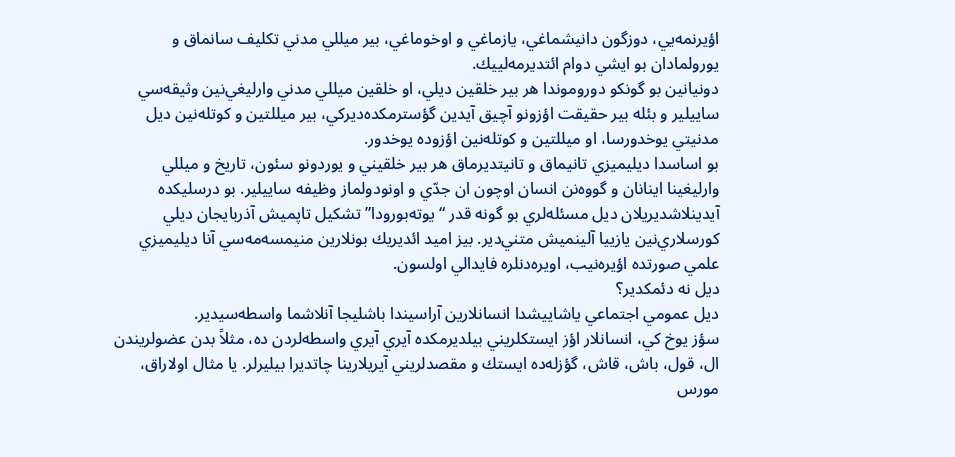اؤيرنمه‌يي، دوزگون دانيشماغي، يازماغي و اوخوماغي، بير ميللي مدني تكليف سانماق و يورولمادان بو ايشي دوام ائتديرمه‌لييك.
دونيانين بو گونكو دوروموندا هر بير خلقين ديلي، او خلقين ميللي مدني وارليغي‌نين وثيقه‌سي ساييلير و بئله بير حقيقت اؤزونو آچيق آيدين گؤسترمكده‌ديركي، بير ميللتين و كوتله‌نين ديل مدنيتي يوخدورسا، او ميللتين و كوتله‌نين اؤزوده يوخدور.
بو اساسدا ديليميزي تانيماق و تانيتديرماق هر بير خلقيني و يوردونو سئون، تاريخ و ميللي وارليغينا اينانان و گووه‌نن انسان اوچون ان جدّي و اونودولماز وظيفه ساييلير. بو درسليكده آيدينلاشديريلان ديل مسئله‌لري بو گونه قدر “يوته‌بورودا” تشكيل تاپميش آذربايجان ديلي كورسلاري‌نين يازييا آلينميش متني‌دير. بيز اميد ائديريك بونلارين منيمسه‌مه‌سي آنا ديليميزي علمي صورتده اؤيره‌نيب، اويره‌دنلره فايدالي اولسون.
ديل نه دئمكدير؟
ديل عمومي اجتماعي ياشاييشدا انسانلارين آراسيندا باشليجا آنلاشما واسطه‌سيدير.
سؤز يوخ كي، انسانلار اؤز ايستكلريني بيلديرمكده آيري آيري واسطه‌لردن ده، مثلاً بدن عضولريندن ال، قول، باش، قاش، گؤزله‌ده ايستك و مقصدلريني آيريلارينا چاتديرا بيليرلر. يا مثال اولاراق، مورس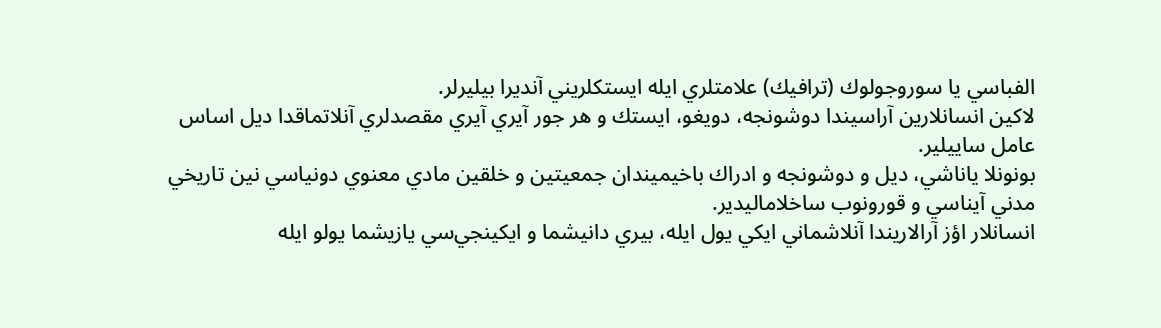الفباسي يا سوروجولوك (ترافيك) علامتلري ايله ايستكلريني آنديرا بيليرلر.
لاكين انسانلارين آراسيندا دوشونجه، دويغو، ايستك و هر جور آيري آيري مقصدلري آنلاتماقدا ديل اساس عامل ساييلير.
بونونلا ياناشي، ديل و دوشونجه و ادراك باخيميندان جمعيتين و خلقين مادي معنوي دونياسي نين تاريخي مدني آيناسي و قورونوب ساخلاماليدير.
انسانلار اؤز آرالاريندا آنلاشماني ايكي يول ايله، بيري دانيشما و ايكينجي‌سي يازيشما يولو ايله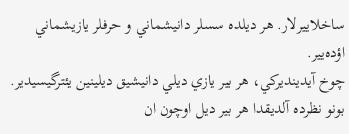ساخلاييرلار. هر ديلده سسلر دانيشماني و حرفلر يازيشماني اؤده‌يير.
چوخ آيدينديركي، هر بير يازي ديلي دانيشيق ديلينين يئترگيسيدير. بونو نظرده آلديقدا هر بير ديل اوچون ان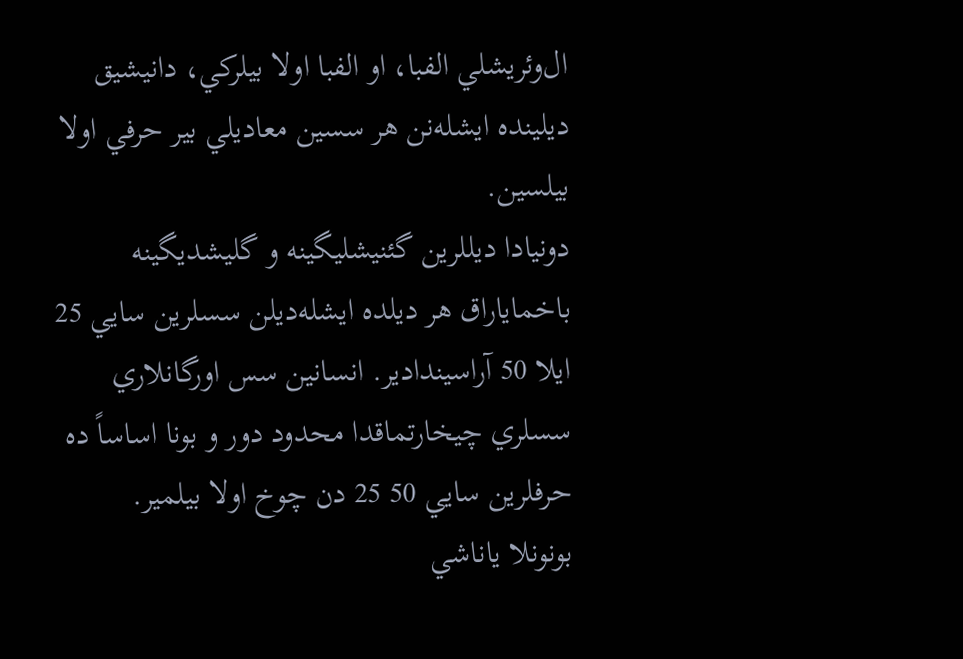ال‌وئريشلي الفبا، او الفبا اولا بيلركي، دانيشيق ديلينده ايشله‌نن هر سسين معاديلي بير حرفي اولا بيلسين.
دونيادا ديللرين گئنيشليگينه و گليشديگينه باخماياراق هر ديلده ايشله‌ديلن سسلرين سايي 25 ايلا 50 آراسيندادير. انسانين سس اورگانلاري سسلري چيخارتماقدا محدود دور و بونا اساساً ده حرفلرين سايي 50 25 دن چوخ اولا بيلمير.
بونونلا ياناشي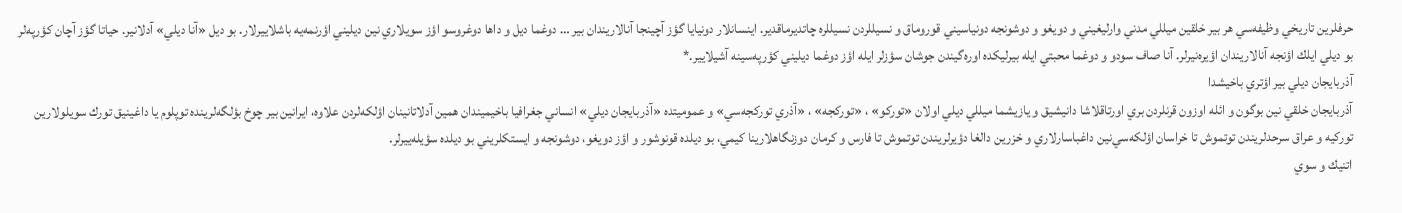حرفلرين تاريخي وظيفه‌سي هر بير خلقين ميللي مدني وارليغيني و دويغو و دوشونجه دونياسيني قوروماق و نسيللردن نسيللره چاتديرماقدير. اينسانلار دونيايا گؤز آچينجا آنالاريندان بير … دوغما ديل و داها دوغروسو اؤز سويلاري نين ديليني اؤرنمه‌يه باشلاييرلار. بو ديل «آنا ديلي» آدلانير. حياتا گؤز آچان كؤرپه‌لر بو ديلي ايلك اؤنجه آنالاريندان اؤيره‌نيرلر. آنا صاف سودو و دوغما محبتي ايله بيرليكده اوره‌گيندن جوشان سؤزلر ايله اؤز دوغما ديليني كؤرپه‌سينه آشيلايير.*
آذربايجان ديلي بير اؤتري باخيشدا
آذربايجان خلقي نين بوگون و ائله اوزون قرنلردن بري اورتاقلاشا دانيشيق و يازيشما ميللي ديلي اولان «توركو» ، «توركجه» ، «آذري توركجه‌سي» و عموميتده «آذربايجان ديلي» انساني جغرافيا باخيميندان همين آدلاتانينان اؤلكه‌لردن علاوه، ايرانين بير چوخ بؤلگه‌لرينده توپلوم يا داغينيق تورك سويلولارين توركيه و عراق سرحدلريندن توتموش تا خراسان اؤلكه‌سي‌نين داغباسارلاري و خزرين دالغا دؤيرلريندن توتموش تا فارس و كرمان دوزنگاهلارينا كيمي، بو ديلده قونوشور و اؤز دويغو، دوشونجه و ايستكلريني بو ديلده سؤيله‌ييرلر.
اتنيك و سوي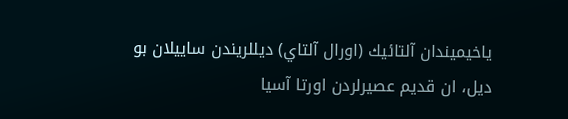ياخيميندان آلتائيك (اورال آلتاي) ديللريندن ساييلان بو ديل، ان قديم عصيرلردن اورتا آسيا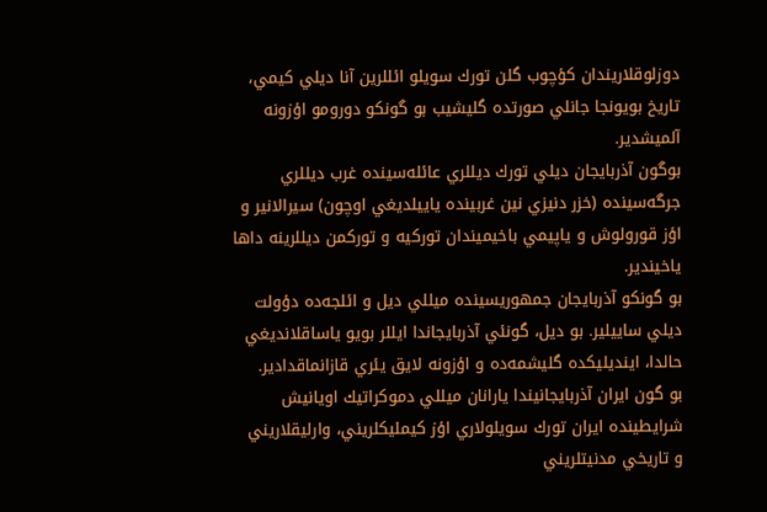دوزلوقلاريندان كؤچوب گلن تورك سويلو ائللرين آنا ديلي كيمي، تاريخ بويونجا جانلي صورتده گليشيب بو گونكو دورومو اؤزونه آلميشدير.
بوگون آذربايجان ديلي تورك ديللري عائله‌سينده غرب ديللري جرگه‌سينده (خزر دنيزي نين غربينده ياييلديغي اوچون) سيرالانير و اؤز قورولوش و ياپيمي باخيميندان توركيه و توركمن ديللرينه داها ياخيندير.
بو گونكو آذربايجان جمهوريسينده ميللي ديل و ائلجه‌ده دؤولت ديلي ساييلير. بو ديل، گونئي آذربايجاندا ايللر بويو ياساقلانديغي حالدا، اينديليكده گليشمه‌ده و اؤزونه لايق يئري قازانماقدادير.
بو گون ايران آذربايجانيندا يارانان ميللي دموكراتيك اويانيش شرايطينده ايران تورك سويلولاري اؤز كيمليكلريني، وارليقلاريني و تاريخي مدنيتلريني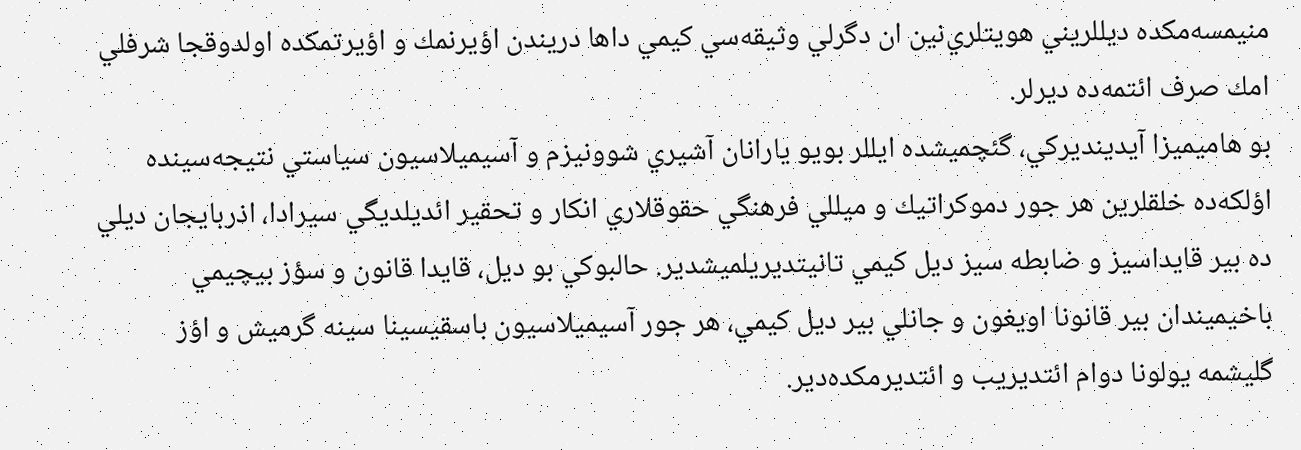منيمسه‌مكده ديللريني هويتلري‌نين ان دگرلي وثيقه‌سي كيمي داها دريندن اؤيرنمك و اؤيرتمكده اولدوقجا شرفلي امك صرف ائتمه‌ده ديرلر.
بو هاميميزا آيدينديركي، گئچميشده ايللر بويو يارانان آشيري شوونيزم و آسيميلاسيون سياستي نتيجه‌سينده اؤلكه‌ده خلقلرين هر جور دموكراتيك و ميللي فرهنگي حقوقلاري انكار و تحقير ائديلديگي سيرادا، اذربايجان ديلي ده بير قايداسيز و ضابطه سيز ديل كيمي تانيتديريلميشدير. حالبوكي بو ديل، قايدا قانون و سؤز بيچيمي باخيميندان بير قانونا اويغون و جانلي بير ديل كيمي، هر جور آسيميلاسيون باسقيسينا سينه گرميش و اؤز گليشمه يولونا دوام ائتديريب و ائتديرمكده‌دير.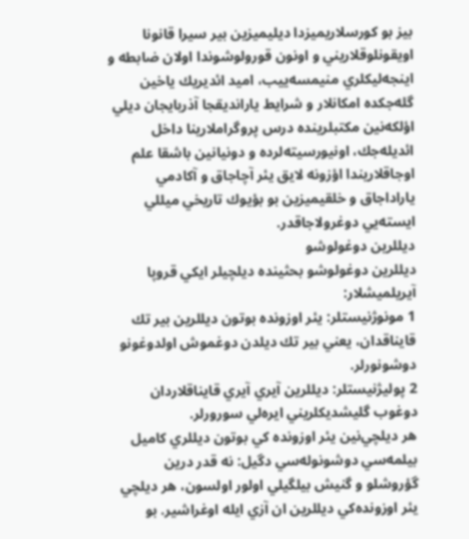بيز بو كورسلاريميزدا ديليميزين بير سيرا قانونا اويقونلوقلاريني و اونون قورولوشوندا اولان ضابطه و اينجه‌ليكلري منيمسه‌ييب، اميد ائديريك ياخين گله‌جكده امكانلار و شرايط يارانديقجا آذربايجان ديلي اؤلكه‌نين مكتبلرينده درس پروگراملارينا داخل ائديله‌جك، اونيورسيته‌لرده و دونيانين باشقا علم اوجاقلاريندا اؤزونه لايق يئر آچاجاق و آكادمي ياراداجاق و خلقيميزين بو بؤيوك تاريخي ميللي ايسته‌يي دوغرولاجاقدر.
ديللرين دوغولوشو
ديللرين دوغولوشو بحثينده ديلچيلر ايكي قروپا آيريلميشلار:
1 مونوژنيستلر: يئر اوزونده بوتون ديللرين بير تك قايناقدان، يعني بير تك ديلدن دوغموش اولدوغونو دوشونورلر.
2 پوليژنيستلر: ديللرين آيري آيري قايناقلاردان دوغوب گليشديكلريني ايره‌لي سورورلر.
هر ديلچي‌نين يئر اوزونده كي بوتون ديللري كاميل بيلمه‌سي دوشونوله‌سي دگيل: نه قدر درين گؤروشلو و گنيش بيلگيلي اولور اولسون، هر ديلچي يئر اوزونده‌كي ديللرين ان آزي ايله اوغراشير. بو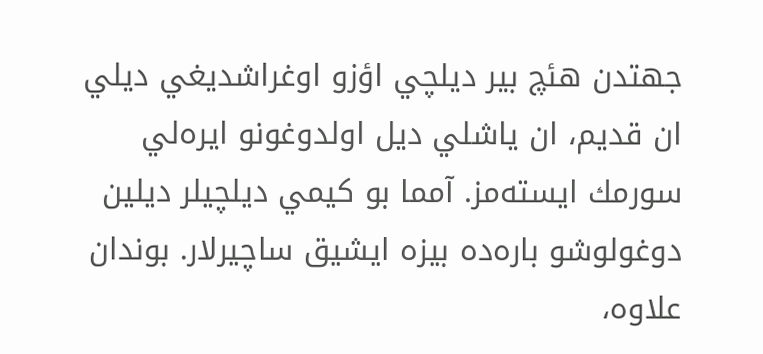جهتدن هئچ بير ديلچي اؤزو اوغراشديغي ديلي ان قديم، ان ياشلي ديل اولدوغونو ايره‌لي سورمك ايسته‌مز. آمما بو كيمي ديلچيلر ديلين دوغولوشو باره‌ده بيزه ايشيق ساچيرلار. بوندان علاوه،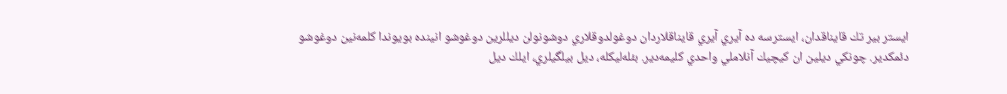ايستر بير تك قايناقدان، ايسترسه ده آيري آيري قايناقلاردان دوغولدوقلاري دوشونولن ديللرين دوغوشو انينده بويوندا كلمه‌نين دوغوشو دئمكدير. چونكي ديلين ان كيچيك آنلاملي واحدي كليمه‌دير. بئله‌ليكله، ديل بيلگيلري، ايلك ديل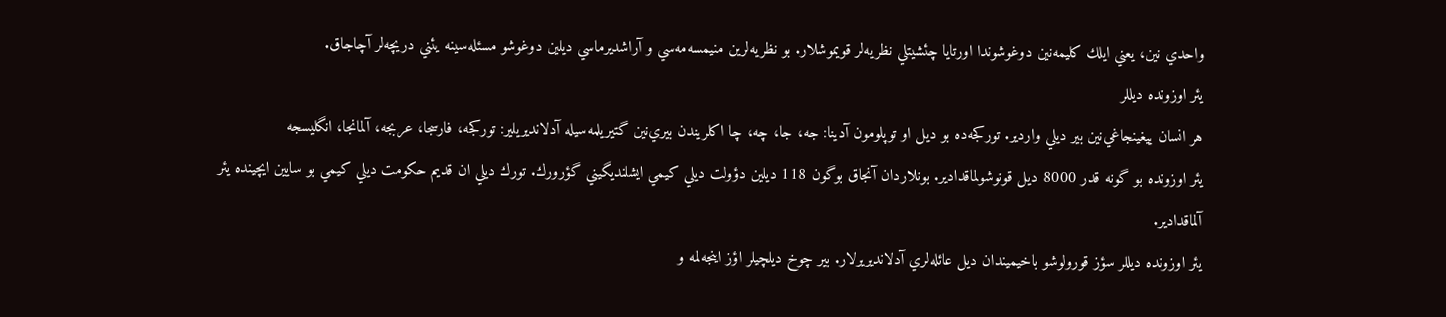واحدي نين، يعني ايلك كليمه‌نين دوغوشوندا اورتايا چئشيتلي نظريه‌لر قويموشلار. بو نظريه‌لرين منيمسه‌مه‌سي و آراشديرماسي ديلين دوغوشو مسئله‌سينه يئني دريچه‌لر آچاجاق.
يئر اوزونده ديللر
هر انسان ييغينجاغي‌نين بير ديلي واردير. توركجه‌ده بو ديل او توپلومون آدينا: جه، جا، چه، چا اكلريندن بيري‌نين گتيريلمه‌سيله آدلانديريلير: توركجه، فارسجا، عربجه، آلمانجا، انگليسجه
يئر اوزونده بو گونه قدر 8000 ديل قونوشولماقدادير. بونلاردان آنجاق بوگون 118 ديلين دؤولت ديلي كيمي ايشلنديگيني گؤرورك. تورك ديلي ان قديم حكومت ديلي كيمي بو سايين ايچينده يئر آلماقدادير.
يئر اوزونده ديللر سؤز قورولوشو باخيميندان ديل عائله‌لري آدلانديريرلار. بير چوخ ديلچيلر اؤز اينجه‌لمه و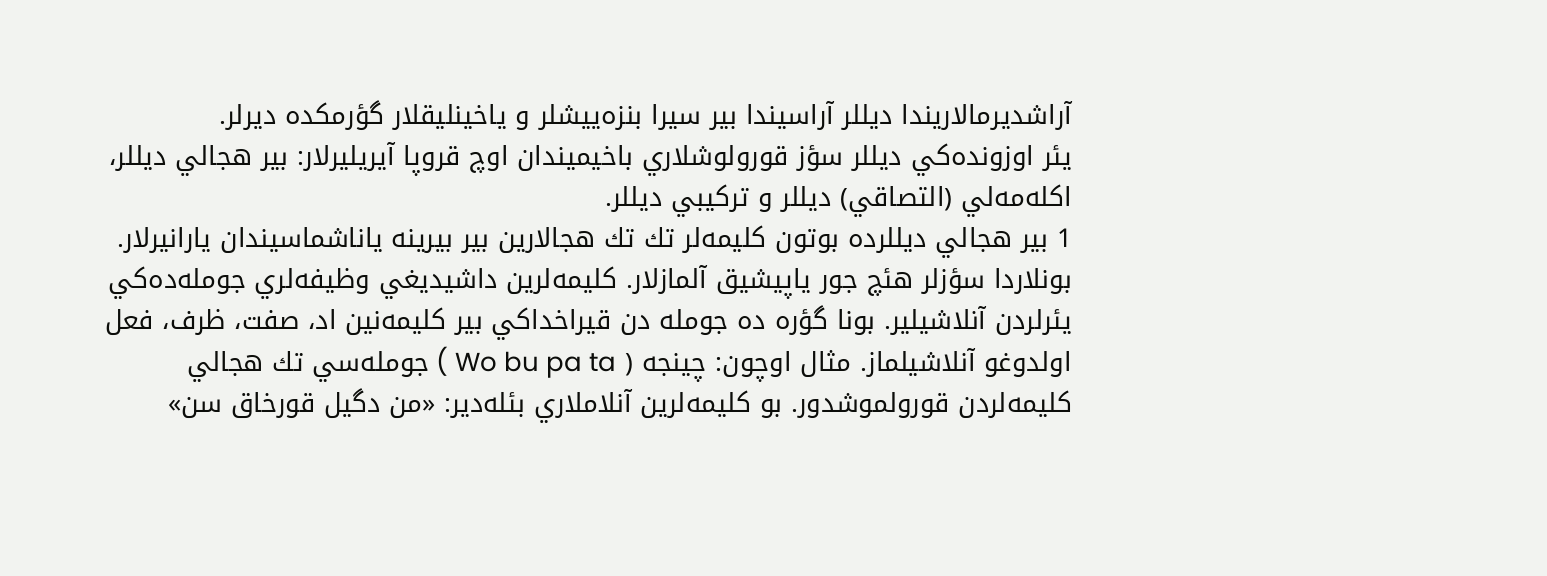آراشديرمالاريندا ديللر آراسيندا بير سيرا بنزه‌ييشلر و ياخينليقلار گؤرمكده ديرلر.
يئر اوزونده‌كي ديللر سؤز قورولوشلاري باخيميندان اوچ قروپا آيريليرلار: بير هجالي ديللر، اكله‌مه‌لي (التصاقي) ديللر و تركيبي ديللر.
1 بير هجالي ديللرده بوتون كليمه‌لر تك تك هجالارين بير بيرينه ياناشماسيندان يارانيرلار. بونلاردا سؤزلر هئچ جور ياپيشيق آلمازلار. كليمه‌لرين داشيديغي وظيفه‌لري جومله‌ده‌كي يئرلردن آنلاشيلير. بونا گؤره ده جومله دن قيراخداكي بير كليمه‌نين اد، صفت، ظرف، فعل اولدوغو آنلاشيلماز. مثال اوچون: چينجه ( Wo bu pa ta ) جومله‌سي تك هجالي كليمه‌لردن قورولموشدور. بو كليمه‌لرين آنلاملاري بئله‌دير: «من دگيل قورخاق سن»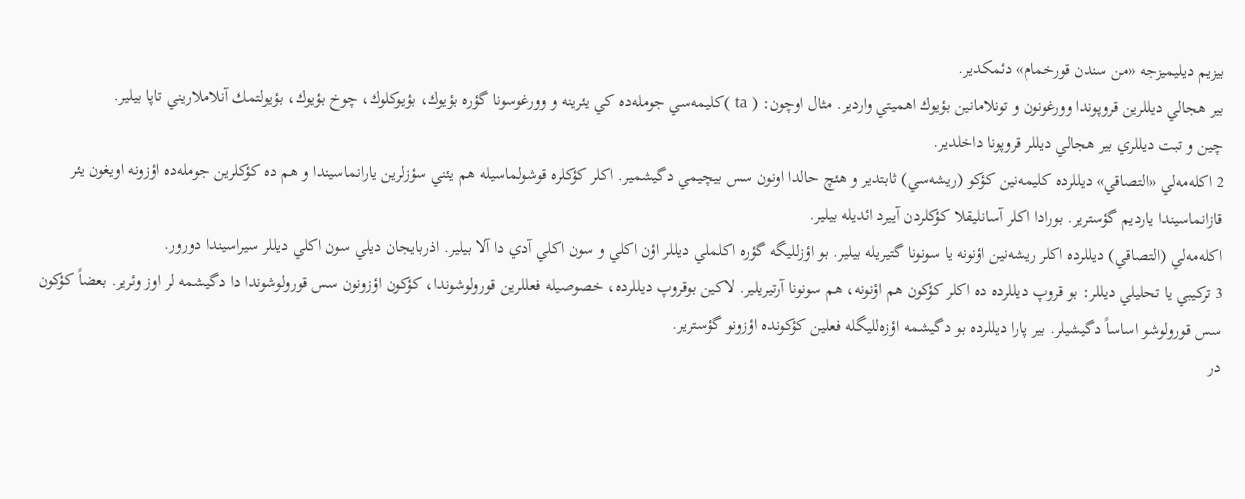بيزيم ديليميزجه «من سندن قورخمام» دئمكدير.
بير هجالي ديللرين قروپوندا وورغونون و تونلامانين بؤيوك اهميتي واردير. مثال اوچون: ( ta )كليمه‌سي جومله‌ده كي يئرينه و وورغوسونا گؤره بؤيوك، بؤيوكلوك، چوخ بؤيوك، بؤيولتمك آنلاملاريني تاپا بيلير.
چين و تبت ديللري بير هجالي ديللر قروپونا داخلدير.
2 اكله‌مه‌لي «التصاقي» ديللرده كليمه‌نين كؤكو (ريشه‌سي) ثابتدير و هئچ حالدا اونون سس بيچيمي دگيشمير. اكلر كؤكلره قوشولماسيله هم يئني سؤزلرين يارانماسيندا و هم ده كؤكلرين جومله‌ده اؤزونه اويغون يئر قازانماسيندا يارديم گؤسترير. بورادا اكلر آسانليقلا كؤكلردن آييرد ائديله بيلير.
اكله‌مه‌لي (التصاقي) ديللرده اكلر ريشه‌نين اؤنونه يا سونونا گتيريله بيلير. بو اؤزلليگه گؤره اكلملي ديللر اؤن اكلي و سون اكلي آدي دا آلا بيلير. اذربايجان ديلي سون اكلي ديللر سيراسيندا دورور.
3 تركيبي يا تحليلي ديللر: بو قروپ ديللرده ده اكلر كؤكون هم اؤنونه، هم سونونا آرتيريلير. لاكين بوقروپ ديللرده، خصوصيله فعللرين قورولوشوندا، كؤكون اؤزونون سس قورولوشوندا دا دگيشمه لر اوز وئرير. بعضاً كؤكون سس قورولوشو اساساً دگيشيلر. بير پارا ديللرده بو دگيشمه اؤزه‌لليگله فعلين كؤكونده اؤزونو گؤسترير.
در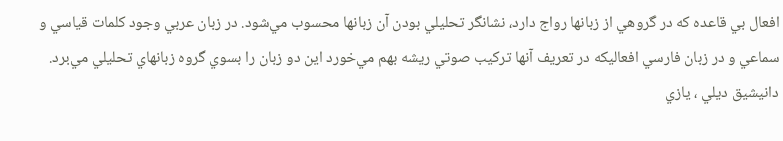افعال بي قاعده كه در گروهي از زبانها رواج دارد، نشانگر تحليلي بودن آن زبانها محسوب مي‌شود. در زبان عربي وجود كلمات قياسي و سماعي و در زبان فارسي افعاليكه در تعريف آنها تركيب صوتي ريشه بهم مي‌خورد اين دو زبان را بسوي گروه زبانهاي تحليلي مي‌برد.
دانيشيق ديلي ، يازي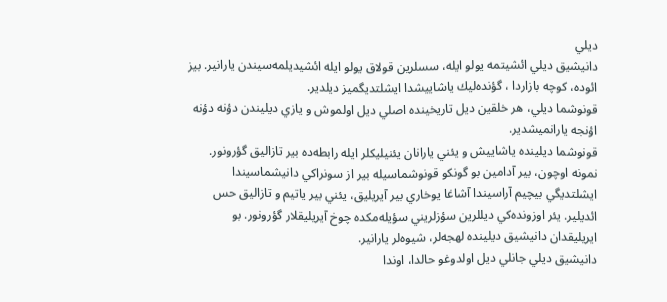ديلي
دانيشيق ديلي ائشيتمه يولو ايله، سسلرين قولاق يولو ايله ائشيديلمه‌سيندن يارانير. بيز ائوده، كوچه بازاردا ، گؤنده‌ليك ياشاييشدا ايشلتديگميز ديلدير.
قونوشما ديلي، هر خلقين ديل تاريخينده اصلي ديل اولموش و يازي ديليندن دؤنه دؤنه اؤنجه يارانميشدير.
قونوشما ديلينده ياشاييش و يئني يارانان يئنيليكلر ايله رابطه‌ده بير تازاليق گؤرونور. نمونه اوچون، بير آدامين بو گونكو قونوشماسيله بير از سونراكي دانيشماسيندا ايشلتديگي بيچيم آراسيندا آشاغا يوخاري بير آيريليق، يئني بير ياتيم و تازاليق حس ائديلير. يئر اوزونده‌كي ديللرين سؤزلريني سؤيله‌مكده چوخ آيريليقلار گؤرونور. بو ايريليقدان دانيشيق ديلينده لهجه‌لر، شيوه‌لر يارانير.
دانيشيق ديلي جانلي ديل اولدوغو حالدا، اوندا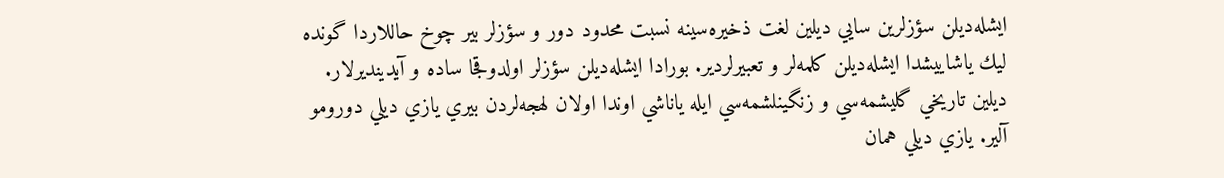ايشله‌ديلن سؤزلرين سايي ديلين لغت ذخيره‌سينه نسبت محدود دور و سؤزلر بير چوخ حاللاردا گونده ليك ياشاييشدا ايشله‌ديلن كلمه‌لر و تعبيرلردير. بورادا ايشله‌ديلن سؤزلر اولدوقجا ساده و آيدينديرلار.
ديلين تاريخي گليشمه‌سي و زنگينلشمه‌سي ايله ياناشي اوندا اولان لهجه‌لردن بيري يازي ديلي دورومو آلير. يازي ديلي همان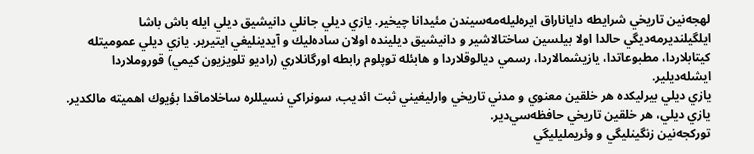لهجه‌نين تاريخي شرايطه داياناراق ايره‌ليله‌مه‌سيندن مئيدانا چيخير. يازي ديلي جانلي دانيشيق ديلي ايله باش باشا ايلگيلنديرمه‌ديگي حالدا اولا بيلسين ساختالاشير و دانيشيق ديلينده اولان ساده‌ليك و آيدينليغي ايتيرير. يازي ديلي عموميتله كيتابلاردا، مطبوعاتدا، يازيشمالاردا، رسمي ديالوقلاردا و هابئله توپلوم رابطه اورگانلاري (راديو تلويزيون كيمي) قوروملاردا ايشله‌ديلير.
يازي ديلي بيرليكده هر خلقين معنوي و مدني تاريخي وارليغيني ثبت ائديب، سونراكي نسيللره ساخلاماقدا بؤيوك اهميته مالكدير. يازي ديلي، هر خلقين تاريخي حافظه‌سي‌دير.
توركجه‌نين زنگينليگي و وئريمليليگي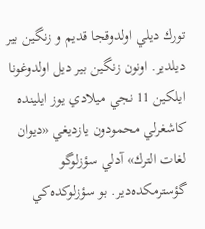تورك ديلي اولدوقجا قديم و زنگين بير ديلدير. اونون زنگين بير ديل اولدوغونا ايلكين 11 نجي ميلادي يوز ايلينده كاشغرلي محمودون يازديغي «ديوان لغات الترك» آدلي سؤزلوگو گؤسترمكده‌دير. بو سؤزلوكده‌كي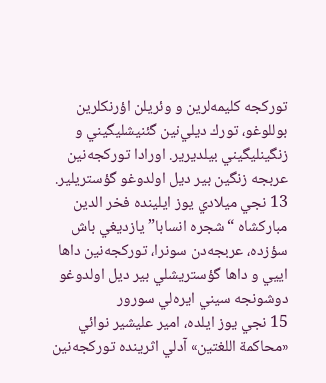توركجه كليمه‌لرين و وئريلن اؤرنكلرين بوللوغو، تورك ديلي‌نين گئنيشليگيني و زنگينليگيني بيلديرير. اورادا توركجه‌نين عربجه زنگين بير ديل اولدوغو گؤستريلير.
13 نجي ميلادي يوز ايلينده فخر الدين مباركشاه “شجره انسابا” يازديغي باش سؤزده، عربجه‌دن سونرا، توركجه‌نين داها اييي و داها گؤستريشلي بير ديل اولدوغو دوشونجه سيني ايره‌لي سورور
15 نجي يوز ايلده، امير عليشير نوائي «محاكمة اللغتين» آدلي اثرينده توركجه‌نين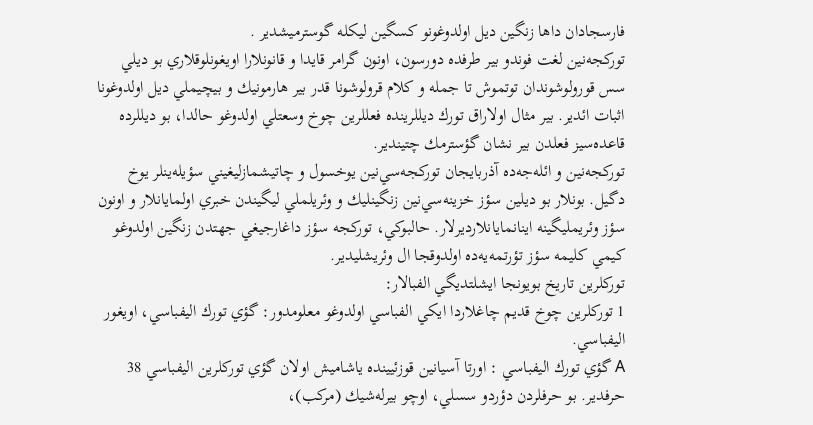فارسجادان داها زنگين ديل اولدوغونو كسگين ليكله گوسترميشدير .
توركجه‌نين لغت فوندو بير طرفده دورسون، اونون گرامر قايدا و قانونلارا اويغونلوقلاري بو ديلي سس قورولوشوندان توتموش تا جمله و كلام قرولوشونا قدر بير هارمونيك و بيچيملي ديل اولدوغونا اثبات ائدير. بير مثال اولاراق تورك ديللرينده فعللرين چوخ وسعتلي اولدوغو حالدا، بو ديللرده قاعده‌سيز فعلدن بير نشان گؤسترمك چتيندير.
توركجه‌نين و ائله‌جه‌ده آذربايجان توركجه‌سي‌نين يوخسول و چاتيشمازليغيني سؤيله‌ينلر يوخ دگيل. بونلار بو ديلين سؤز خزينه‌سي‌نين زنگينليك و وئريلملي ليگيندن خبري اولمايانلار و اونون سؤز وئريمليگينه اينانمايانلارديرلار. حالبوكي، توركجه سؤز داغارجيغي جهتدن زنگين اولدوغو كيمي كليمه سؤز تؤرتمه‌يه‌ده اولدوقجا ال وئريشليدير.
توركلرين تاريخ بويونجا ايشلتديگي الفبالار:
1 توركلرين چوخ قديم چاغلاردا ايكي الفباسي اولدوغو معلومدور: گؤي تورك اليفباسي، اويغور اليفباسي.
A گؤي تورك اليفباسي : اورتا آسيانين قوزئيينده ياشاميش اولان گؤي توركلرين اليفباسي 38 حرفدير. بو حرفلردن دؤردو سسلي، اوچو بيرله‌شيك (مركب)،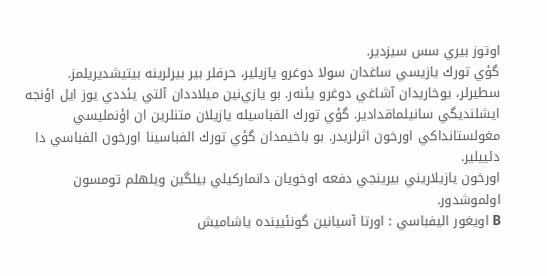اوتوز بيري سس سيزدير.
گؤي تورك يازيسي ساغدان سولا دوغرو يازيلير، حرفلر بير بيرلرينه بيتيشديريلمز. سطيرلر، يوخاريدان آشاغي دوغرو يئنه‌ر. بو يازي‌نين ميلاددان آلتي يئددي يوز ايل اؤنجه ايشلنديگي سانيلماقدادير. گؤي تورك الفباسيله يازيلان متنلرين ان اؤنمليسي مغولستانداكي اورخون اثرلريدر. بو باخيمدان گؤي تورك الفباسينا اورخون الفباسي دا دئييلير.
اورخون يازيلاريني بيرينجي دفعه اوخويان دانماركيلي بيلگين ويلهلم تومسون اولموشدور.
B اويغور اليفباسي : اورتا آسيانين گونئيينده ياشاميش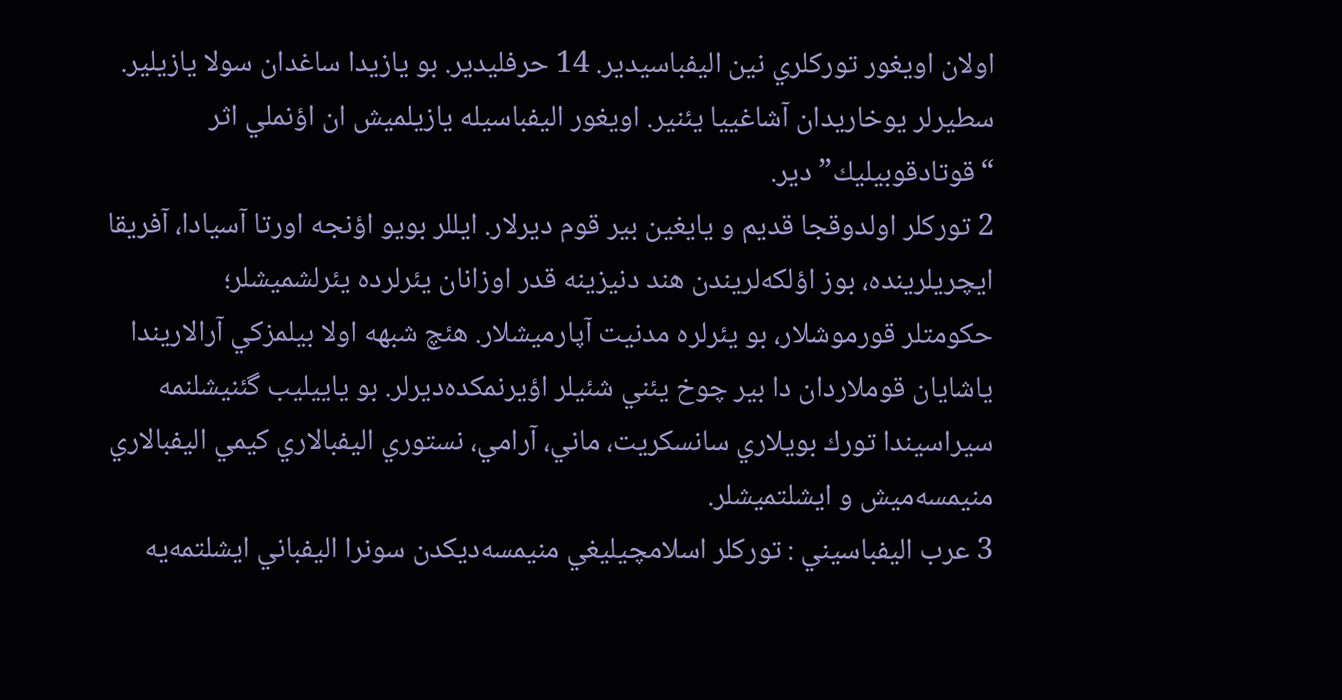اولان اويغور توركلري نين اليفباسيدير. 14 حرفليدير. بو يازيدا ساغدان سولا يازيلير. سطيرلر يوخاريدان آشاغييا يئنير. اويغور اليفباسيله يازيلميش ان اؤنملي اثر “قوتادقوبيليك” دير.
2 توركلر اولدوقجا قديم و يايغين بير قوم ديرلار. ايللر بويو اؤنجه اورتا آسيادا، آفريقا ايچريلرينده، بوز اؤلكه‌لريندن هند دنيزينه قدر اوزانان يئرلرده يئرلشميشلر؛
حكومتلر قورموشلار، بو يئرلره مدنيت آپارميشلار. هئچ شبهه اولا بيلمزكي آرالاريندا ياشايان قوملاردان دا بير چوخ يئني شئيلر اؤيرنمكده‌ديرلر. بو ياييليب گئنيشلنمه سيراسيندا تورك بويلاري سانسكريت، ماني، آرامي، نستوري اليفبالاري كيمي اليفبالاري منيمسه‌ميش و ايشلتميشلر.
3 عرب اليفباسيني : توركلر اسلامچيليغي منيمسه‌ديكدن سونرا اليفباني ايشلتمه‌يه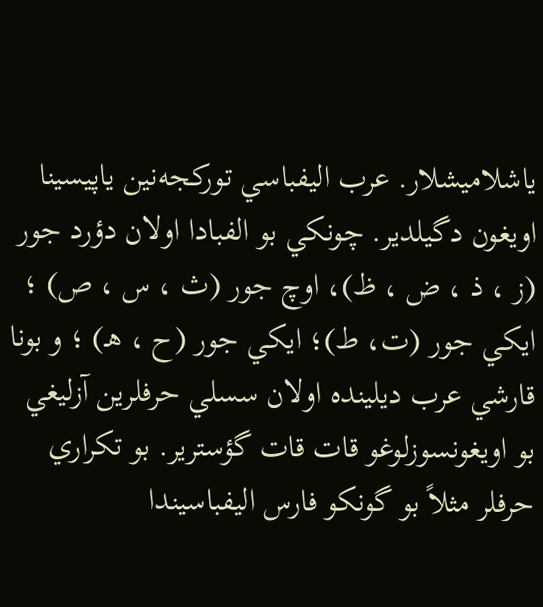ياشلاميشلار. عرب اليفباسي توركجه‌نين ياپيسينا اويغون دگيلدير. چونكي بو الفبادا اولان دؤرد جور (ز ، ذ ، ض ، ظ)، اوچ جور (ث ، س ، ص) ؛ ايكي جور (ت، ط)؛ ايكي جور (ح ، هـ) ؛ و بونا قارشي عرب ديلينده اولان سسلي حرفلرين آزليغي بو اويغونسوزلوغو قات قات گؤسترير. بو تكراري حرفلر مثلاً بو گونكو فارس اليفباسيندا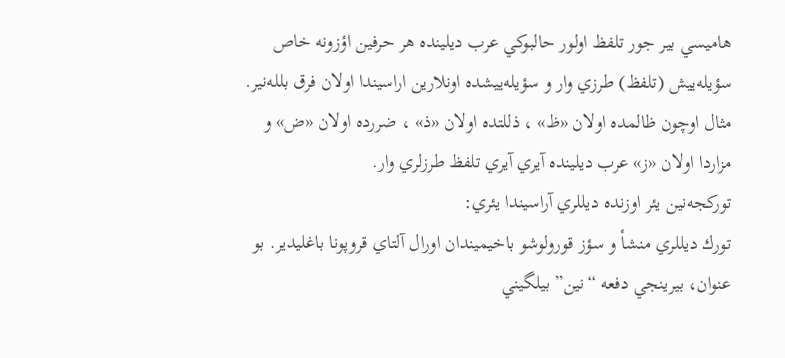هاميسي بير جور تلفظ اولور حالبوكي عرب ديلينده هر حرفين اؤزونه خاص سؤيله‌ييش (تلفظ) طرزي وار و سؤيله‌ييشده اونلارين اراسيندا اولان فرق بلله‌نير. مثال اوچون ظالمده اولان «ظ» ، ذللتده اولان «ذ» ، ضررده اولان «ض» و مزاردا اولان «ز» عرب ديلينده آيري آيري تلفظ طرزلري وار.
توركجه‌نين يئر اوزنده ديللري آراسيندا يئري:
تورك ديللري منشأ و سؤز قورولوشو باخيميندان اورال آلتاي قروپونا باغليدير. بو عنوان، بيرينجي دفعه “نين” بيلگيني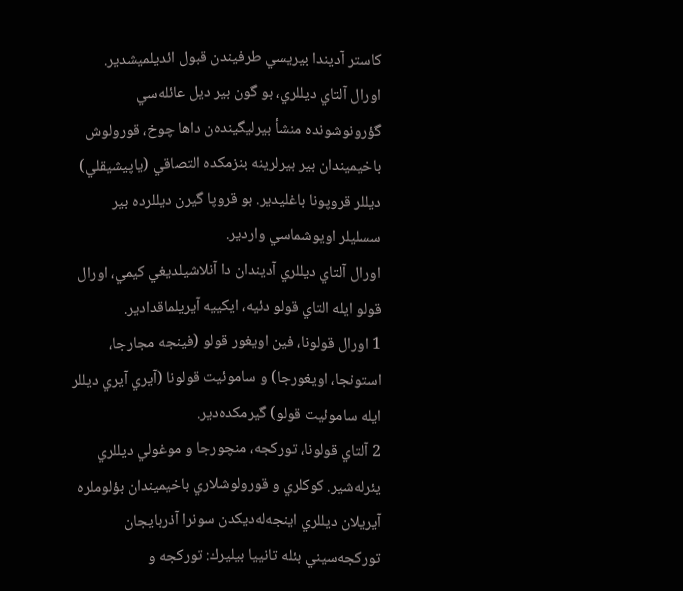كاستر آديندا بيريسي طرفيندن قبول ائديلميشدير. اورال آلتاي ديللري، بو گون بير ديل عائله‌سي گؤرونوشونده منشأ بيرليگينده‌ن داها چوخ، قورولوش باخيميندان بير بيرلرينه بنزمكده التصاقي (ياپيشيقلي) ديللر قروپونا باغليدير. بو قروپا گيرن ديللرده بير سسليلر اويوشماسي واردير.
اورال آلتاي ديللري آديندان دا آنلاشيلديغي كيمي، اورال قولو ايله التاي قولو دئيه، ايكييه آيريلماقدادير.
1 اورال قولونا، فين اويغور قولو (فينجه مجارجا، استونجا، اويغورجا) و ساموئيت قولونا (آيري آيري ديللر ايله ساموئيت قولو) گيرمكده‌‌دير.
2 آلتاي قولونا، توركجه، منچورجا و موغولي ديللري يئرله‌شير. كوكلري و قورولوشلاري باخيميندان بؤلوملره آيريلان ديللري اينجه‌له‌ديكدن سونرا آذربايجان توركجه‌سيني بئله تانييا بيليرك: توركجه و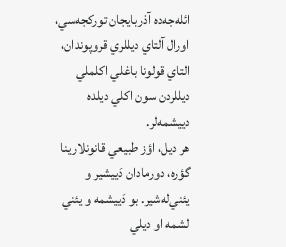ائله‌جه‌ده آذربايجان توركجه‌سي، اورال آلتاي ديللري قروپوندان، التاي قولونا باغلي اكلملي ديللردن سون اكلي ديلده دييشمه‌لر.
هر ديل، اؤز طبيعي قانونلارينا گؤره، دورمادان دَييشير و يئني‌له‌شير. بو دَييشمه و يئني لشمه او ديلي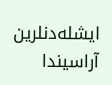ايشله‌دنلرين آراسيندا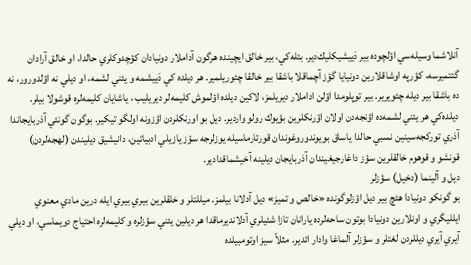آنلاشما وسيله‌سي اؤلچوده بير دَييشيكليك‌دير. بئله‌كي، بير خالق ايچينده هرگون آداملار دونيادان كؤچدوكلري حالدا، او خالق آرادان گئتميرسه، كؤرپه اوشاقلارين دونيايا گؤز آچماقلا باشقا بير خالقا چئوريلمير. هر ديلده كي دَييشمه و يئني لشمه، او ديلي نه اؤلدورور، نه ده باشقا بير ديله چئويرير. بير توپلومدا اؤلن اداملار ديريلمز، لاكين ديلده اؤلموش كليمه‌لر ديريليب ، ياشايان كليمه‌لره قوشولا بيلر.
ديلده‌كي هر يئني لشمه‌ده اؤنجه‌دن اولان اؤرنكلرين بؤيوك رولو واردير. ديل بو اورنكلردن اؤزونه اولگو تيكير. بوگون گونئي آذربايجاندا آذري توركجه‌سينين نسبي حالدا ياساق بويوندوروغوندان قورتارماسيله يوزلرجه سؤز يازيلي ادبياتين، دانيشيق ديليندن (لهجه‌لردن) قونشو و قوهوم خالقلرين سؤز داغارجيغيندان آذربايجان ديلينه آخيشماقدادير.
ديل و آلينما (دخيل) سؤزلر
بو گونكو دونيادا هئچ بير ديل اؤزلوگونده «خالص و تميز» ديل آدلانا بيلمز. ميللتلر و خلقلرين بيري بيري ايله درين مادي معنوي ايلليگري و اونلارين دونيادا بوتون ساحه‌لرده يارانان تازا شئيلري آدلانديرماقدا هر ديلين يئني سؤزلره و كليمه‌لره احتياج دويماسي، او ديلي آيري آيري ديللردن لغتلر و سؤزلر آلماغا وادار ائدير. مثلاً سيز اوتومبيلده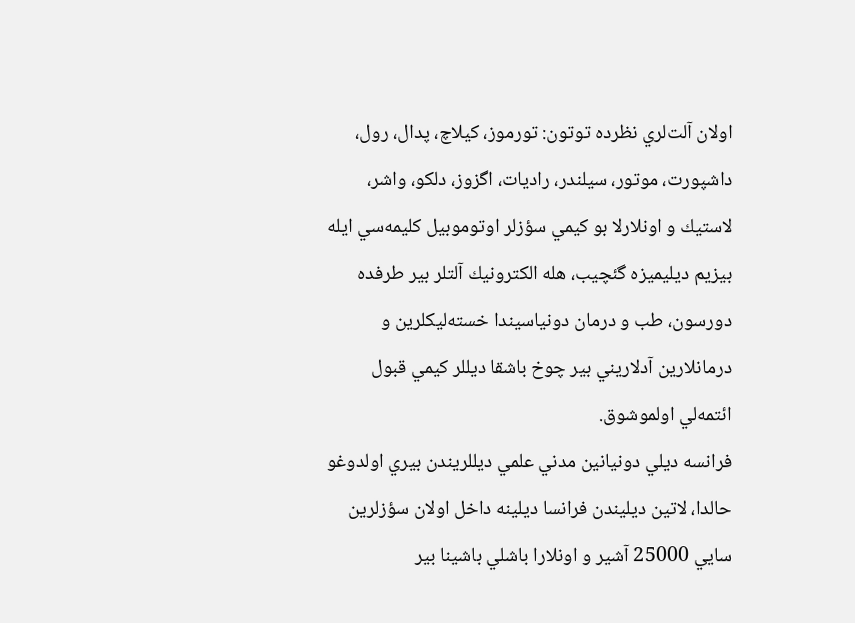اولان آلت‌لري نظرده توتون: تورموز، كيلاچ، پدال، رول، داشپورت، موتور، سيلندر، راديات، اگزوز، دلكو، واشر، لاستيك و اونلارلا بو كيمي سؤزلر اوتوموبيل كليمه‌سي ايله بيزيم ديليميزه گئچيب، هله الكترونيك آلتلر بير طرفده دورسون، طب و درمان دونياسيندا خسته‌ليكلرين و درمانلارين آدلاريني بير چوخ باشقا ديللر كيمي قبول ائتمه‌لي اولموشوق.
فرانسه ديلي دونيانين مدني علمي ديللريندن بيري اولدوغو حالدا، لاتين ديليندن فرانسا ديلينه داخل اولان سؤزلرين سايي 25000 آشير و اونلارا باشلي باشينا بير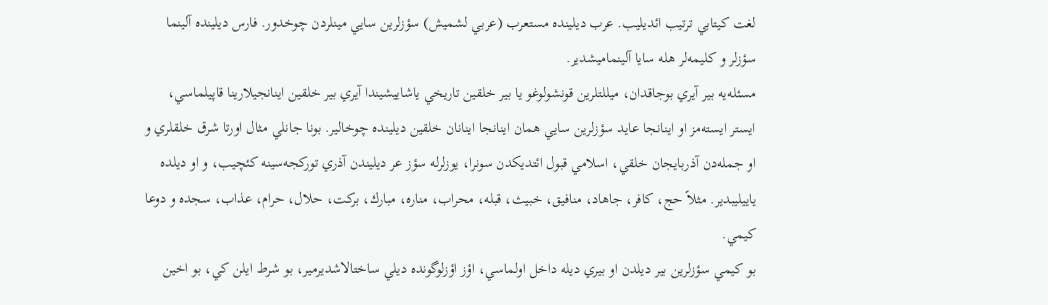لغت كيتابي ترتيب ائديليب. عرب ديلينده مستعرب (عربي لشميش) سؤزلرين سايي مينلردن چوخدور. فارس ديلينده آلينما سؤزلر و كليمه‌لر هله سايا آلينماميشدير.
مسئله‌يه بير آيري بوجاقدان، ميللتلرين قونشولوغو يا بير خلقين تاريخي ياشاييشيندا آيري بير خلقين اينانجيلارينا قاپيلماسي، ايستر ايسته‌مز او اينانجا عايد سؤزلرين سايي همان اينانجا اينانان خلقين ديلينده چوخالير. بونا جانلي مثال اورتا شرق خلقلري و او جمله‌دن آذربايجان خلقي، اسلامي قبول ائتديكدن سونرا، يوزلرله سؤز عر ديليندن آذري توركجه‌سينه كئچيب، و او ديلده ياييليبدير. مثلاً حج، كافر، جاهاد، منافيق، خبيث، قبله، محراب، مناره، مبارك، بركت، حلال، حرام، عذاب، سجده و دوعا كيمي.
بو كيمي سؤزلرين بير ديلدن او بيري ديله داخل اولماسي، اؤز اؤزلوگونده ديلي ساختالاشديرمير، بو شرط ايلن كي، بو اخين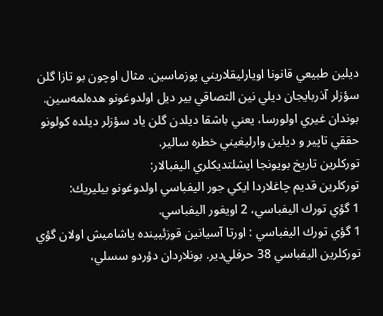ديلين طبيعي قانونا اويارليقلاريني پوزماسين. مثال اوچون بو تازا گلن سؤزلر آذربايجان ديلي نين التصاقي بير ديل اولدوغونو هده‌لمه‌سين. بوندان غيري اولورسا، يعني باشقا ديلدن گلن ياد سؤزلر ديلده كولونو حققي تاپير و ديلين وارليغيني خطره سالير.
توركلرين تاريخ بويونجا ايشلتديكلري اليفبالار:
توركلرين قديم چاغلاردا ايكي جور اليفباسي اولدوغونو بيليريك:
1 گؤي تورك اليفباسي، 2 اويغور اليفباسي.
1 گؤي تورك اليفباسي : اورتا آسيانين قوزئيينده ياشاميش اولان گؤي توركلرين اليفباسي 38 حرفلي‌دير. بونلاردان دؤردو سسلي،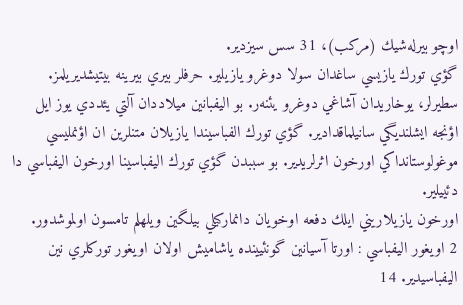اوچو بيرله‌شيك (مركب)، 31 سس سيزدير.
گؤي تورك يازيسي ساغدان سولا دوغرو يازيلير. حرفلر بيري بيرينه بيتيشديريلمز. سطيرلر، يوخاريدان آشاغي دوغرو يئنه‌ر. بو اليفبا‌نين ميلاددان آلتي يئددي يوز ايل اؤنجه ايشلنديگي سانيلماقدادير. گؤي تورك الفباسيندا يازيلان متنلرين ان اؤنمليسي موغولوستانداكي اورخون اثرلريدير. بو سببدن گؤي تورك اليفباسينا اورخون اليفباسي دا دئييلير.
اورخون يازيلاريني ايلك دفعه اوخويان دانماركيلي بيلگين ويلهلم تامسون اولموشدور.
2 اويغور اليفباسي : اورتا آسيانين گونئيينده ياشاميش اولان اويغور توركلري نين اليفباسيدير. 14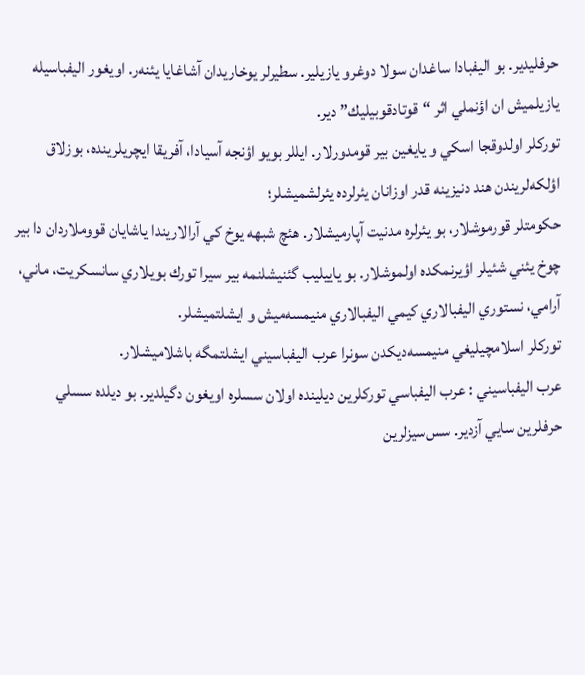حرفليدير. بو اليفبادا ساغدان سولا دوغرو يازيلير. سطيرلر يوخاريدان آشاغايا يئنه‌ر. اويغور اليفباسيله يازيلميش ان اؤنملي اثر “قوتادقوبيليك” دير.
توركلر اولدوقجا اسكي و يايغين بير قومدورلار. ايللر بويو اؤنجه آسيادا، آفريقا ايچريلرينده، بوزلاق اؤلكه‌لريندن هند دنيزينه قدر اوزانان يئرلرده يئرلشميشلر؛
حكومتلر قورموشلار، بو يئرلره مدنيت آپارميشلار. هئچ شبهه يوخ كي آرالاريندا ياشايان قووملاردان دا بير چوخ يئني شئيلر اؤيرنمكده اولموشلار. بو ياييليب گئنيشلنمه بير سيرا تورك بويلاري سانسكريت، ماني، آرامي، نستوري اليفبالاري كيمي اليفبالاري منيمسه‌ميش و ايشلتميشلر.
توركلر اسلامچيليغي منيمسه‌ديكدن سونرا عرب اليفباسيني ايشلتمگه باشلاميشلار.
عرب اليفباسيني : عرب اليفباسي توركلرين ديلينده اولان سسلره اويغون دگيلدير. بو ديلده سسلي حرفلرين سايي آزدير. سس‌سيزلرين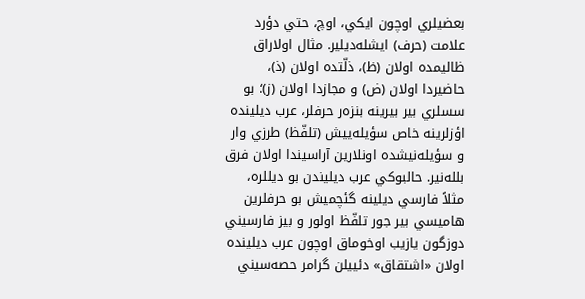بعضيلري اوچون ايكي، اوچ، حتي دؤرد علامت (حرف) ايشله‌ديلير. مثال اولاراق ظاليمده اولان (ظ)، ذلّتده اولان (ذ)، حاضيردا اولان (ض) و مجازدا اولان (ز)؛ بو سسلري بير بيرينه بنزه‌ر حرفلر، عرب ديلينده اؤزلرينه خاص سؤيله‌ييش (تلفّظ) طرزي وار و سؤيله‌نيشده اونلارين آراسيندا اولان فرق بلله‌نير. حالبوكي عرب ديليندن بو ديللره، مثلاً فارسي ديلينه گئچميش بو حرفلرين هاميسي بير جور تلفّظ اولور و بيز فارسيني دوزگون يازيب اوخوماق اوچون عرب ديلينده اولان «اشتقاق» دئييلن گرامر حصه‌سيني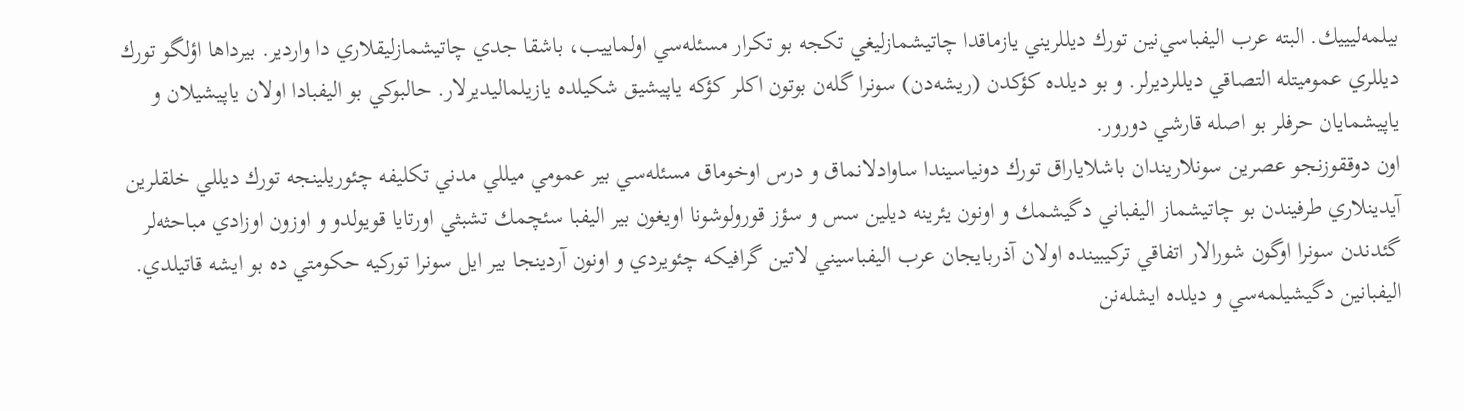بيلمه‌ليييك. البته عرب اليفباسي‌نين تورك ديللريني يازماقدا چاتيشمازليغي تكجه بو تكرار مسئله‌سي اولماييب، باشقا جدي چاتيشمازليقلاري دا واردير. بيرداها اؤلگو تورك ديللري عموميتله التصاقي ديللرديرلر. و بو ديلده كؤكدن (ريشه‌دن) سونرا گله‌ن بوتون اكلر كؤكه ياپيشيق شكيلده يازيلماليديرلار. حالبوكي بو اليفبادا اولان ياپيشيلان و ياپيشمايان حرفلر بو اصله قارشي دورور.
اون دوققوزنجو عصرين سونلاريندان باشلاياراق تورك دونياسيندا ساوادلانماق و درس اوخوماق مسئله‌سي بير عمومي ميللي مدني تكليفه چئوريلينجه تورك ديللي خلقلرين آيدينلاري طرفيندن بو چاتيشماز اليفباني دگيشمك و اونون يئرينه ديلين سس و سؤز قورولوشونا اويغون بير اليفبا سئچمك تشبثي اورتايا قويولدو و اوزون اوزادي مباحثه‌لر گئدندن سونرا اوگون شورالار اتفاقي تركيبينده اولان آذربايجان عرب اليفباسيني لاتين گرافيكه چئويردي و اونون آردينجا بير ايل سونرا توركيه حكومتي ده بو ايشه قاتيلدي. اليفبانين دگيشيلمه‌سي و ديلده ايشله‌نن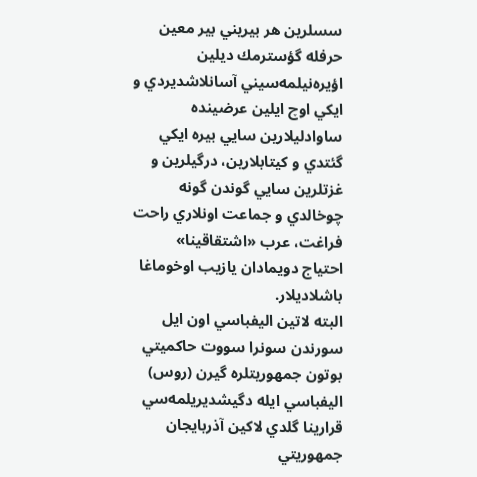سسلرين هر بيريني بير معين حرفله گؤسترمك ديلين اؤيره‌نيلمه‌سيني آسانلاشديردي و ايكي اوچ ايلين عرضينده ساوادليلارين سايي بيره ايكي گئتدي و كيتابلارين، درگيلرين و غزتلرين سايي گوندن گونه چوخالدي و جماعت اونلاري راحت فراغت، عرب «اشتقاقينا» احتياج دويمادان يازيب اوخوماغا باشلاديلار.
البته لاتين اليفباسي اون ايل سورندن سونرا سووت حاكميتي بوتون جمهوريتلره گيرن (روس) اليفباسي ايله دگيشديريلمه‌سي قرارينا گلدي لاكين آذربايجان جمهوريتي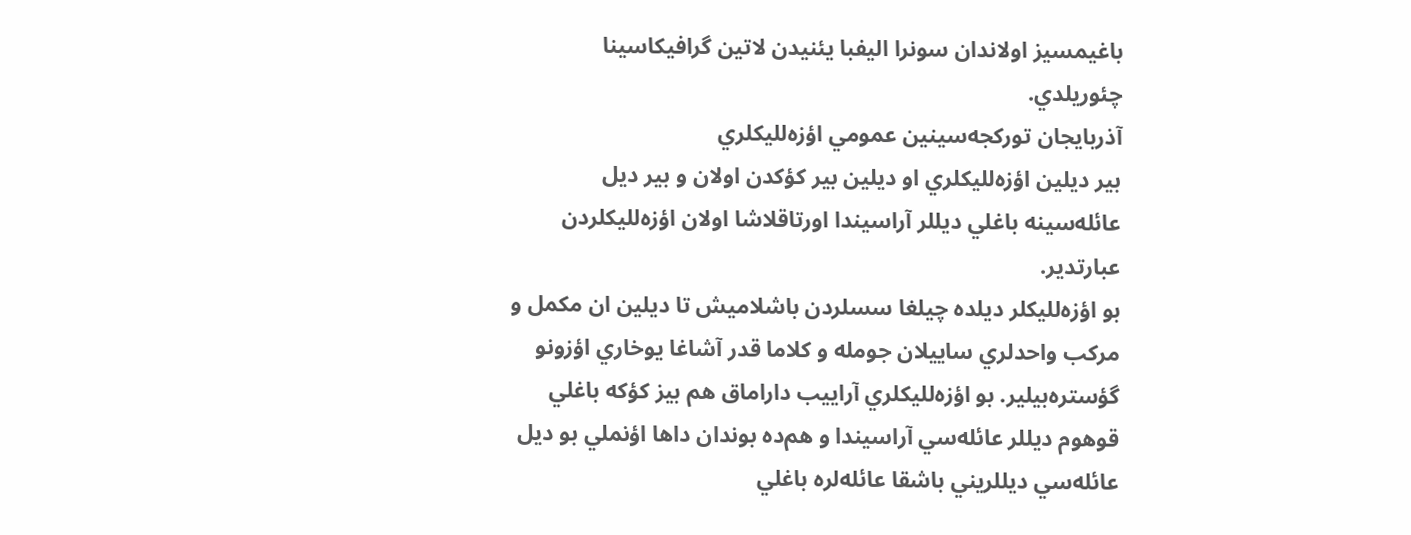باغيمسيز اولاندان سونرا اليفبا يئنيدن لاتين گرافيكاسينا چئوريلدي.
آذربايجان توركجه‌سينين عمومي اؤزه‌لليكلري
بير ديلين اؤزه‌لليكلري او ديلين بير كؤكدن اولان و بير ديل عائله‌سينه باغلي ديللر آراسيندا اورتاقلاشا اولان اؤزه‌لليكلردن عبارتدير.
بو اؤزه‌لليكلر ديلده چيلغا سسلردن باشلاميش تا ديلين ان مكمل و مركب واحدلري ساييلان جومله و كلاما قدر آشاغا يوخاري اؤزونو گؤستره‌بيلير. بو اؤزه‌لليكلري آراييب داراماق هم بيز كؤكه باغلي قوهوم ديللر عائله‌سي آراسيندا و هم‌ده بوندان داها اؤنملي بو ديل عائله‌سي ديللريني باشقا عائله‌لره باغلي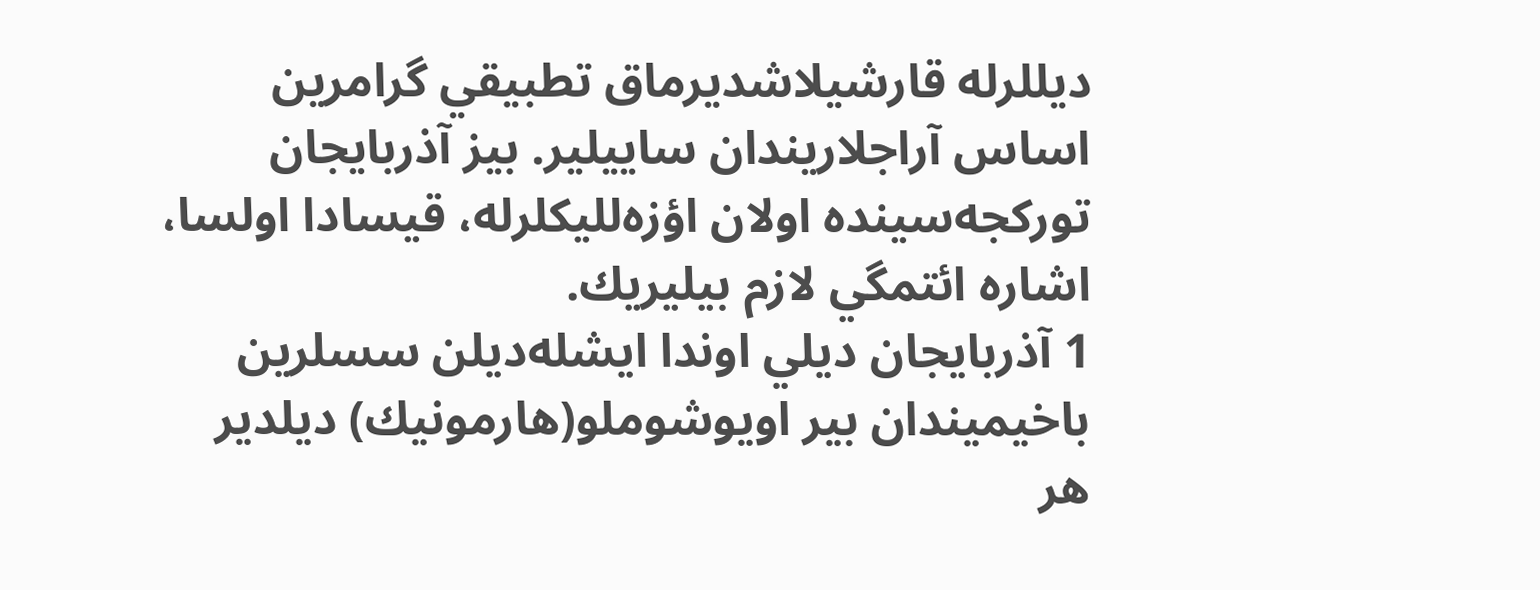ديللرله قارشيلاشديرماق تطبيقي گرامرين اساس آراجلاريندان ساييلير. بيز آذربايجان توركجه‌سينده اولان اؤزه‌لليكلرله، قيسادا اولسا، اشاره ائتمگي لازم بيليريك.
1 آذربايجان ديلي اوندا ايشله‌ديلن سسلرين باخيميندان بير اويوشوملو(هارمونيك) ديلدير
هر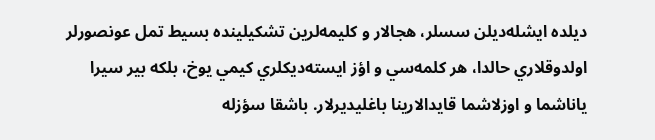ديلده ايشله‌ديلن سسلر، هجالار و كليمه‌لرين تشكيلينده بسيط تمل عونصورلر اولدوقلاري حالدا، هر كلمه‌سي و اؤز ايسته‌ديكلري كيمي يوخ، بلكه بير سيرا ياناشما و اوزلاشما قايدالارينا باغليديرلار. باشقا سؤزله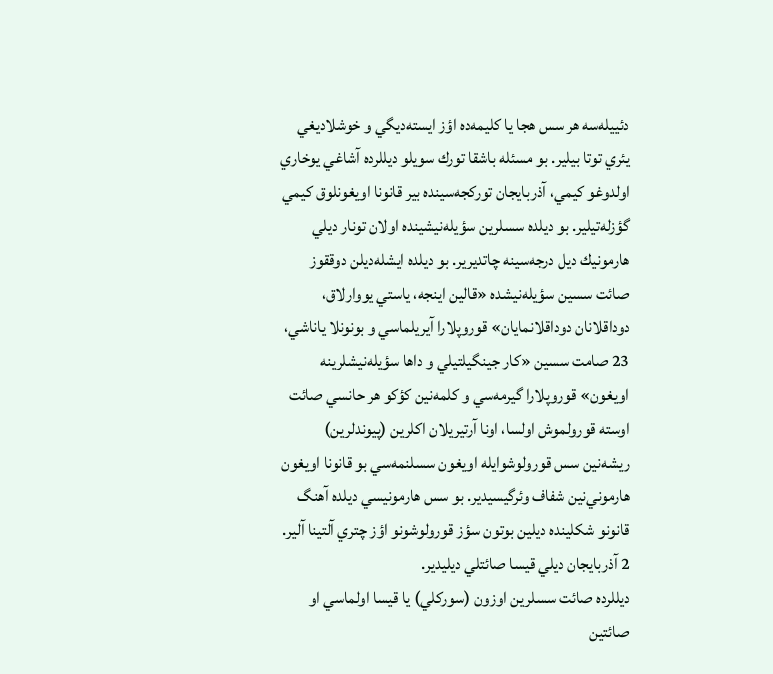دئييله‌سه هر سس هجا يا كليمه‌ده اؤز ايسته‌ديگي و خوشلاديغي يئري توتا بيلير. بو مسئله باشقا تورك سويلو ديللرده آشاغي يوخاري اولدوغو كيمي، آذربايجان توركجه‌سينده بير قانونا اويغونلوق كيمي گؤزله‌تيلير. بو ديلده سسلرين سؤيله‌نيشينده اولان تونار ديلي هارمونيك ديل درجه‌سينه چاتديرير. بو ديلده ايشله‌ديلن دوققوز صائت سسين سؤيله‌نيشده «قالين اينجه، ياستي يووارلاق، دوداقلانان دوداقلانمايان» قوروپلارا آيريلماسي و بونونلا ياناشي، 23 صامت سسين «كار جينگيلتيلي و داها سؤيله‌نيشلرينه اويغون» قوروپلارا گيرمه‌سي و كلمه‌نين كؤكو هر حانسي صائت اوسته قورولموش اولسا، اونا آرتيريلان اكلرين (پيوندلرين) ريشه‌نين سس قورولوشوايله اويغون سسلنمه‌سي بو قانونا اويغون هارموني‌نين شفاف وئرگيسيدير. بو سس هارمونيسي ديلده آهنگ قانونو شكلينده ديلين بوتون سؤز قورولوشونو اؤز چتري آلتينا آلير.
2 آذربايجان ديلي قيسا صائتلي ديليدير.
ديللرده صائت سسلرين اوزون (سوركلي) يا قيسا اولماسي او صائتين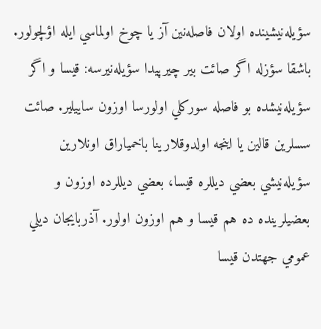سؤيله‌نيشينده اولان فاصله‌نين آز يا چوخ اولماسي ايله اؤلچولور. باشقا سؤزله اگر صائت بير چيرپيدا سؤيله‌نيرسه: قيسا و اگر سؤيله‌نيشده بو فاصله سوركلي اولورسا اوزون ساييلير. صائت سسلرين قالين يا اينجه اولدوقلارينا باخمياراق اونلارين سؤيله‌نيشي بعضي ديللره قيسا، بعضي ديللرده اوزون و بعضيلرينده ده هم قيسا و هم اوزون اولور. آذربايجان ديلي عمومي جهتدن قيسا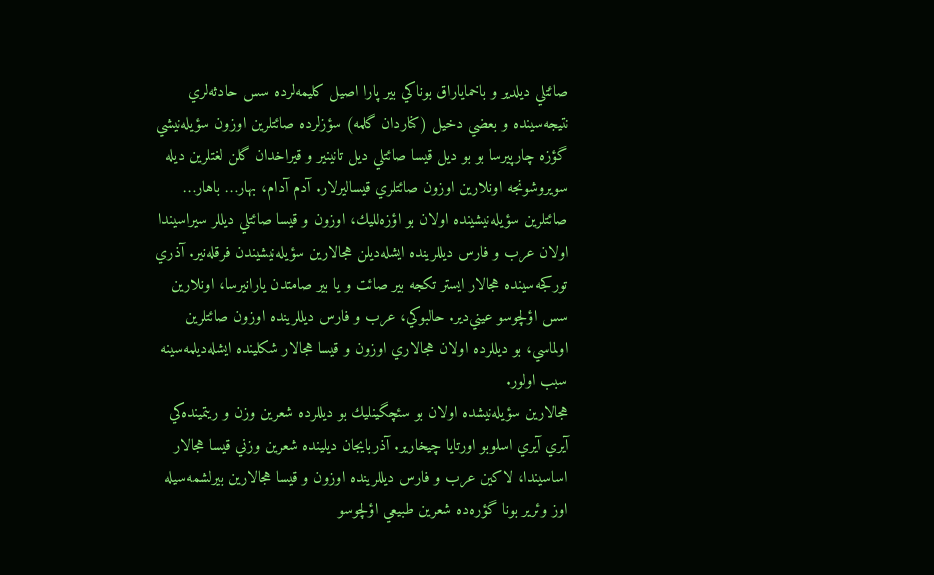صائتلي ديلدير و باخماياراق بوناكي بير پارا اصيل كليمه‌لرده سس حادثه‌لري نتيجه‌سينده و بعضي دخيل (كناردان گلمه) سؤزلرده صائتلرين اوزون سؤيله‌نيشي گؤزه چارپيرسا بو بو ديل قيسا صائتلي ديل تانينير و قيراخدان گلن لغتلرين ديله سويروشونجه اونلارين اوزون صائتلري قيساليرلار. آدم آدام، بهار… باهار… صائتلرين سؤيله‌نيشينده اولان بو اؤزه‌لليك، اوزون و قيسا صائتلي ديللر سيراسيندا اولان عرب و فارس ديللرينده ايشله‌ديلن هجالارين سؤيله‌نيشيندن فرقله‌نير. آذري توركجه‌سينده هجالار ايستر تكجه بير صائت و يا بير صامتدن يارانيرسا، اونلارين سس اؤلچوسو عيني‌دير. حالبوكي، عرب و فارس ديللرينده اوزون صائتلرين اولماسي، بو ديللرده اولان هجالاري اوزون و قيسا هجالار شكلينده ايشله‌ديلمه‌سينه سبب اولور.
هجالارين سؤيله‌نيشده اولان بو سئچگينليك بو ديللرده شعرين وزن و ريتمينده‌كي آيري آيري اسلوبو اورتايا چيخارير. آذربايجان ديلينده شعرين وزني قيسا هجالار اساسيندا، لاكين عرب و فارس ديللرينده اوزون و قيسا هجالارين بيرلشمه‌سيله اوز وئرير بونا گؤره‌ده شعرين طبيعي اؤلچوسو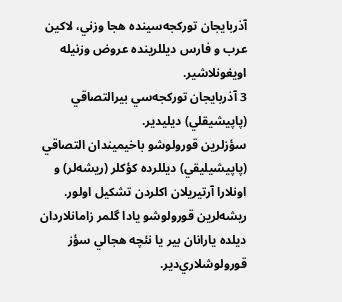آذربايجان توركجه‌سينده هجا وزني، لاكين عرب و فارس ديللرينده عروض وزنيله اويغونلاشير.
3 آذربايجان توركجه‌سي بيرالتصاقي (پاپيشيقلي) ديليدير.
سؤزلرين قورولوشو باخيميندان التصاقي (پاپيشيليقي) ديللرده كؤكلر‌ (ريشه‌لر) و اونلارا آرتيريلان اكلردن تشكيل اولور. ريشه‌لرين قورولوشو يادا گلمر زامانلاردان ديلده يارانان بير يا نئچه هجالي سؤز قورولوشلاري‌دير.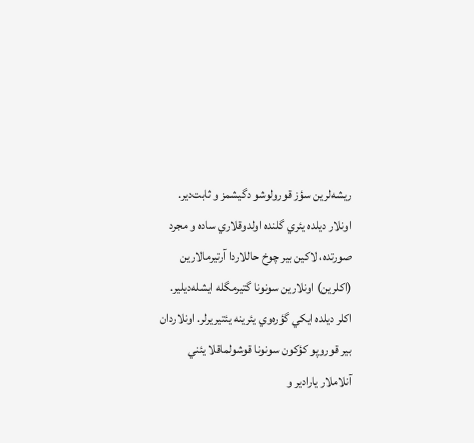ريشه‌لرين سؤز قورولوشو دگيشمز و ثابت‌دير. اونلار ديلده يئري گلنده اولدوقلاري ساده و مجرد صورتده، لاكين بير چوخ حاللاردا آرتيرمالارين (اكلرين) اونلارين سونونا گتيرمگله ايشله‌ديلير. اكلر ديلده ايكي گؤره‌وي يئرينه يئتيريرلر. اونلاردان بير قوروپو كؤكون سونونا قوشولماقلا يئني آنلاملار يارادير و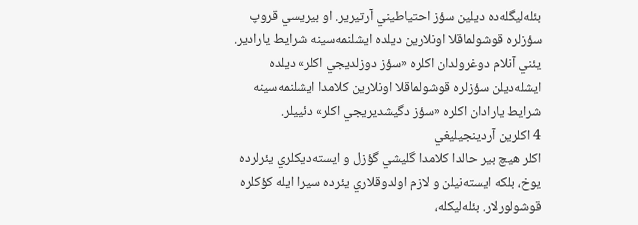بئله‌ليگله‌ده ديلين سؤز احتياطيني آرتيرير. او بيريسي قروپ سؤزلره قوشولماقلا اونلارين ديلده ايشلنمه‌سينه شرايط يارادير. يئني آنلام دوغرولدان اكلره «سؤز دوزلديجي اكلر» ديلده ايشله‌ديلن سؤزلره قوشولماقلا اونلارين كلامدا ايشلنمه‌سينه شرايط يارادان اكلره «سؤز دگيشديريجي اكلر» دئييلر.
4 اكلرين آردينجيليغي
اكلر هيچ بير حالدا كلامدا گليشي گؤزل و ايسته‌ديكلري يئرلرده يوخ، بلكه ايسته‌نيلن و لازم اولدوقلاري يئرده سيرا ايله كؤكلره قوشولورلار. بئله‌ليكله،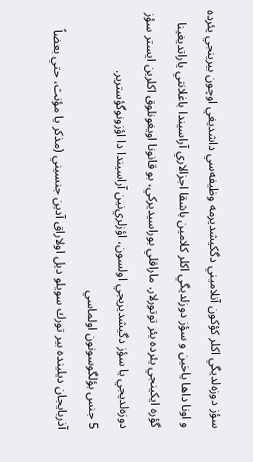سؤز دوزه‌لديگي اكلر كؤكون آنلاميني دگكيشديرمه وظيفه‌سي داشديغي اوچون بيرينجي يئرده و اونا داها ياخين و سؤز دوزلديگي اكلر كلامين باشقا اجزالاري آراسيندا باغلانتي ياراتديغينا گؤره ايكينجي يئرده يئر توتورلار. ماراقلي بوراسيديركي، بو قانونا اويغونلوق اكلرين ايستر سؤز دوزه‌لديجي يا سؤز دگيشديريجي اولسون، اؤزلري‌نين آراسيندا دا اؤزونوگؤسترير.
5 جنس بؤلگوسونون اولماسي
آذربايجان ديلينده بير تورك سويلو ديل اولاراق آدين جنسيني (مذكر يا مؤنث، حتي بعضاً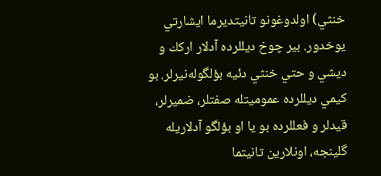خنثي) اولدوغونو تانيتديرما ايشارتي يوخدور. بير چوخ ديللرده آدلار اركك و ديشي و حتي خنثي دئيه بؤلگوله‌نيرلر. بو كيمي ديللرده عموميتله صفتلر، ضميرلر، قيدلر و فعللرده بو يا او بؤلگو آدلاريله گلينجه، اونلارين تانيتما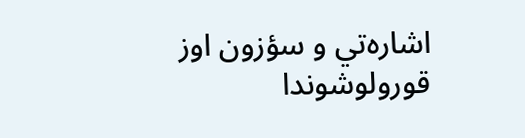اشاره‌تي و سؤزون اوز قورولوشوندا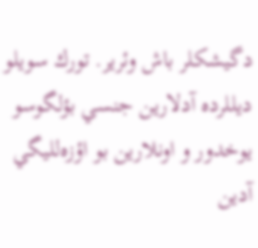دگيشكلر باش وئرير. تورك سويلو ديللرده آدلارين جنسي بؤلگوسو يوخدور و اونلارين بو اؤزه‌لليگي آدين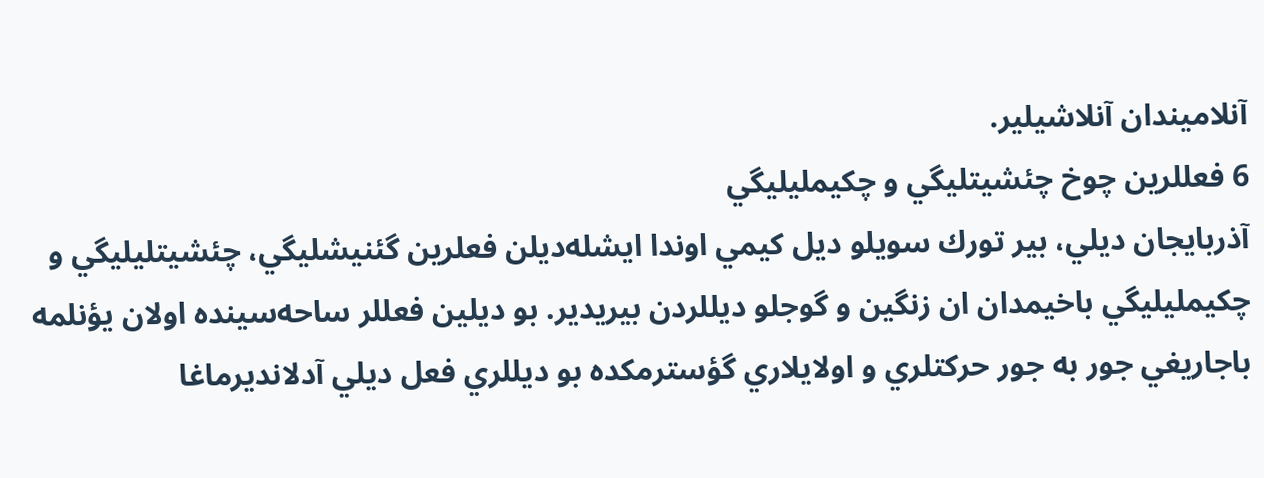آنلاميندان آنلاشيلير.
6 فعللرين چوخ چئشيتليگي و چكيمليليگي
آذربايجان ديلي، بير تورك سويلو ديل كيمي اوندا ايشله‌ديلن فعلرين گئنيشليگي، چئشيتليليگي و چكيمليليگي باخيمدان ان زنگين و گوجلو ديللردن بيريدير. بو ديلين فعللر ساحه‌سينده اولان يؤنلمه باجاريغي جور به جور حركتلري و اولايلاري گؤسترمكده بو ديللري فعل ديلي آدلانديرماغا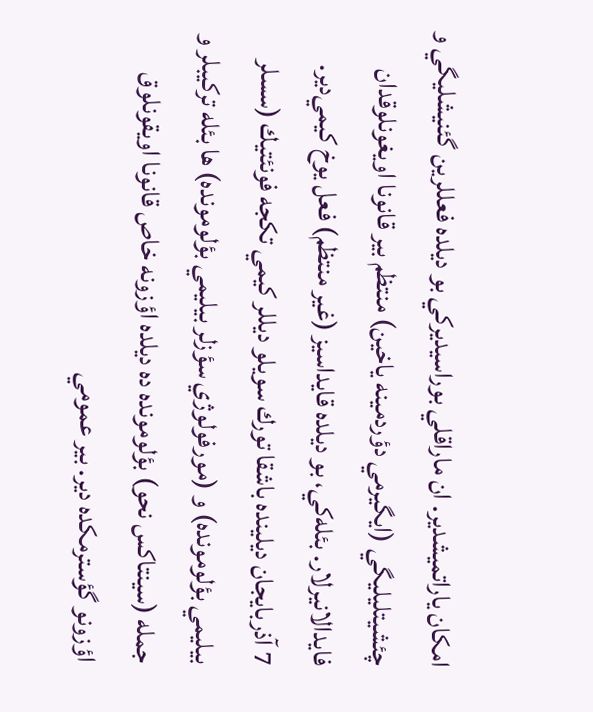امكان ياراتميشدير. ان ماراقلي بوراسيديركي بو ديلده فعللرين گئنيشليگي و چئشيتليليگي (ايگيرمي دؤردمينه ياخين) منتظم بير قانونا اويغونلوقدان فايدالانيرلار. بئله‌كي، بو ديلده قايداسيز (غير منتظم) فعل يوخ كيمي‌دير.
7 آذربايجان ديلينده باشقا تورك سويلو ديللر كيمي تكجه فونئتيك (سسلر بيليمي بؤلومونده) و (مورفولوژي سؤزلر بيليمي بؤلومونده) ها بئله تركيبلر و جمله (سينتاكس نحو) بؤلومونده ده ديلده اؤزونه خاص قانونا اويقونلوق اؤزونو گؤسترمكده دير. بير عمومي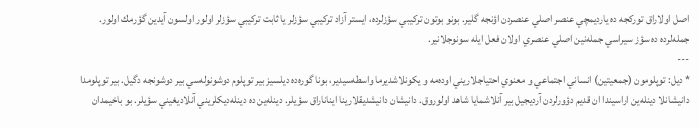اصل اولاراق توركجه ده يارديمچي عنصر اصلي عنصردن اؤنجه گلير. بونو بوتون تركيبي سؤزلرده، ايستر آزاد تركيبي سؤزلر يا ثابت تركيبي سؤزلر اولور اولسون آيدين گؤرمك اولور. جمله‌لرده ده سؤز سيراسي جمله‌نين اصلي عنصري اولان فعل ايله سونوجلانير.
---
* ديل: توپلومون (جمعيتين) انساني اجتماعي و معنوي احتياجلاريني اوده‌مه و يكونلاشديرما واسطه‌سيدير، بونا گوره‌ده ديلسيز بير توپلوم دوشونوله‌سي بير دوشونجه دگيل. بير توپلومدا دانيشانلا دينله‌ين اراسيندا ان قديم دؤورلردن آرديجيل بير آنلاشمايا شاهد اولوروق. دانيشان دانيشديقلارينا ايناناراق سؤيلر. دينله‌ين ده دينله‌ديكلريني آنلاديغيني سؤيلر. بو باخيمدان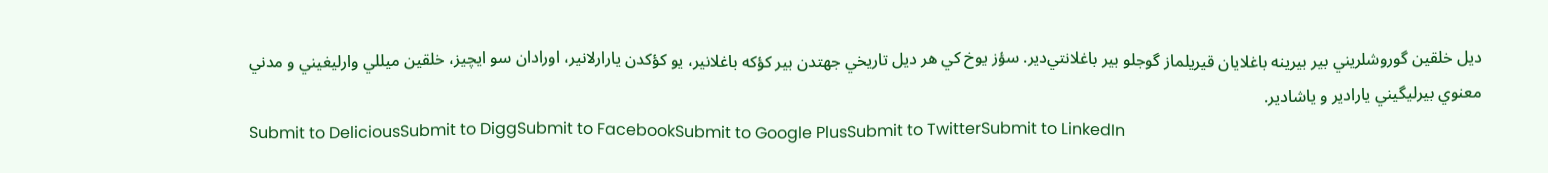ديل خلقين گوروشلريني بير بيرينه باغلايان قيريلماز گوجلو بير باغلانتي‌دير. سؤز يوخ كي هر ديل تاريخي جهتدن بير كؤكه باغلانير، يو كؤكدن يارارلانير، اورادان سو ايچيز، خلقين ميللي وارليغيني و مدني معنوي بيرليگيني يارادير و ياشادير.
Submit to DeliciousSubmit to DiggSubmit to FacebookSubmit to Google PlusSubmit to TwitterSubmit to LinkedIn